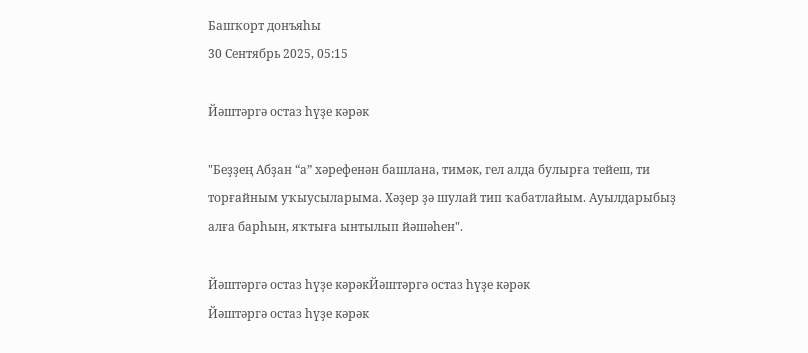Башҡорт донъяһы
30 Сентябрь 2025, 05:15

Йәштәргә остаз һүҙе кәрәк

"Беҙҙең Абҙан “а” хәрефенән башлана, тимәк, гел алда булырға тейеш, ти торғайным уҡыусыларыма. Хәҙер ҙә шулай тип ҡабатлайым. Ауылдарыбыҙ алға барһын, яҡтыға ынтылып йәшәһен".

Йәштәргә остаз һүҙе кәрәкЙәштәргә остаз һүҙе кәрәк
Йәштәргә остаз һүҙе кәрәк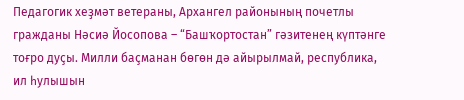Педагогик хеҙмәт ветераны, Архангел районының почетлы гражданы Нәсиә Йосопова – “Башҡортостан” гәзитенең күптәнге тоғро дуҫы. Милли баҫманан бөгөн дә айырылмай, республика, ил һулышын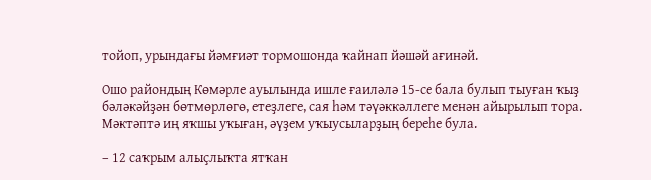тойоп, урындағы йәмғиәт тормошонда ҡайнап йәшәй ағинәй.

Ошо райондың Көмәрле ауылында ишле ғаиләлә 15-се бала булып тыуған ҡыҙ бәләкәйҙән бөтмөрлөгө, етеҙлеге, сая һәм тәүәккәллеге менән айырылып тора. Мәктәптә иң яҡшы уҡыған, әүҙем уҡыусыларҙың береһе була.

– 12 саҡрым алыҫлыҡта ятҡан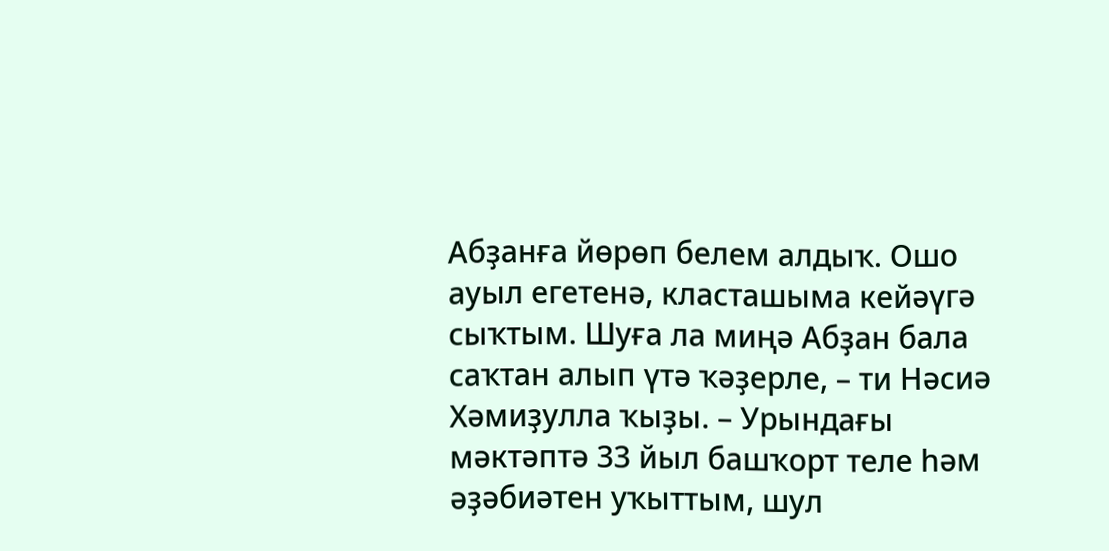Абҙанға йөрөп белем алдыҡ. Ошо ауыл егетенә, класташыма кейәүгә сыҡтым. Шуға ла миңә Абҙан бала саҡтан алып үтә ҡәҙерле, – ти Нәсиә Хәмиҙулла ҡыҙы. – Урындағы мәктәптә 33 йыл башҡорт теле һәм әҙәбиәтен уҡыттым, шул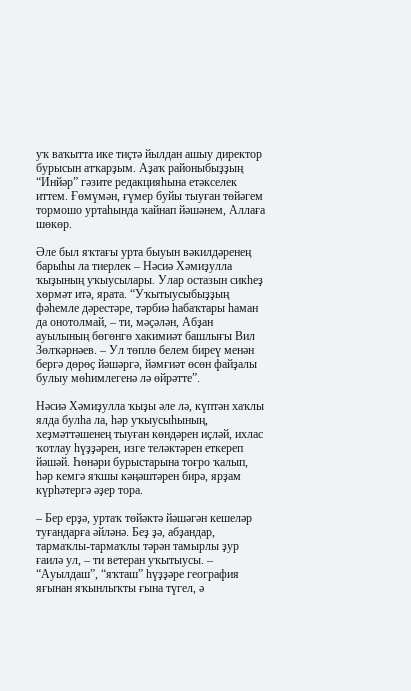уҡ ваҡытта ике тиҫтә йылдан ашыу директор бурысын атҡарҙым. Аҙаҡ районыбыҙҙың “Инйәр” гәзите редакцияһына етәкселек иттем. Ғөмүмән, ғүмер буйы тыуған төйәгем тормошо уртаһында ҡайнап йәшәнем, Аллаға шөкөр.

Әле был яҡтағы урта быуын вәкилдәренең барыһы ла тиерлек – Нәсиә Хәмиҙулла ҡыҙының уҡыусылары. Улар остазын сикһеҙ хөрмәт итә, ярата. “Уҡытыусыбыҙҙың фәһемле дәрестәре, тәрбиә һабаҡтары һаман да онотолмай, – ти, мәҫәлән, Абҙан ауылының бөгөнгө хакимиәт башлығы Вил Зөлҡәрнәев. – Ул төплө белем биреү менән бергә дөрөҫ йәшәргә, йәмғиәт өсөн файҙалы булыу мөһимлегенә лә өйрәтте”.

Нәсиә Хәмиҙулла ҡыҙы әле лә, күптән хаҡлы ялда булһа ла, һәр уҡыусыһының, хеҙмәттәшенең тыуған көндәрен иҫләй, ихлас ҡотлау һүҙҙәрен, изге теләктәрен еткереп йәшәй. Һөнәри бурыстарына тоғро ҡалып, һәр кемгә яҡшы кәңәштәрен бирә, ярҙам күрһәтергә әҙер тора.

– Бер ерҙә, уртаҡ төйәктә йәшәгән кешеләр туғандарға әйләнә. Беҙ ҙә, абҙандар, тармаҡлы-тармаҡлы тәрән тамырлы ҙур ғаилә ул, – ти ветеран уҡытыусы. – “Ауылдаш”, “яҡташ” һүҙҙәре география яғынан яҡынлыҡты ғына түгел, ә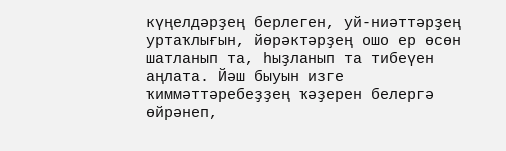күңелдәрҙең берлеген, уй-ниәттәрҙең уртаҡлығын, йөрәктәрҙең ошо ер өсөн шатланып та, һыҙланып та тибеүен аңлата. Йәш быуын изге ҡиммәттәребеҙҙең ҡәҙерен белергә өйрәнеп,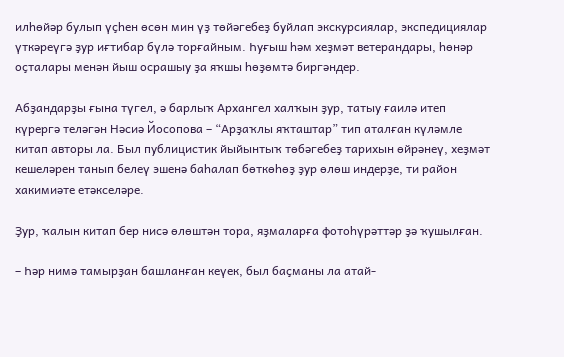илһөйәр булып үҫһен өсөн мин үҙ төйәгебеҙ буйлап экскурсиялар, экспедициялар үткәреүгә ҙур иғтибар бүлә торғайным. Һуғыш һәм хеҙмәт ветерандары, һөнәр оҫталары менән йыш осрашыу ҙа яҡшы һөҙөмтә биргәндер.

Абҙандарҙы ғына түгел, ә барлыҡ Архангел халҡын ҙур, татыу ғаилә итеп күрергә теләгән Нәсиә Йосопова – “Арҙаҡлы яҡташтар” тип аталған күләмле китап авторы ла. Был публицистик йыйынтыҡ төбәгебеҙ тарихын өйрәнеү, хеҙмәт кешеләрен танып белеү эшенә баһалап бөткөһөҙ ҙур өлөш индерҙе, ти район хакимиәте етәкселәре.

Ҙур, ҡалын китап бер нисә өлөштән тора, яҙмаларға фотоһүрәттәр ҙә ҡушылған.

– Һәр нимә тамырҙан башланған кеүек, был баҫманы ла атай-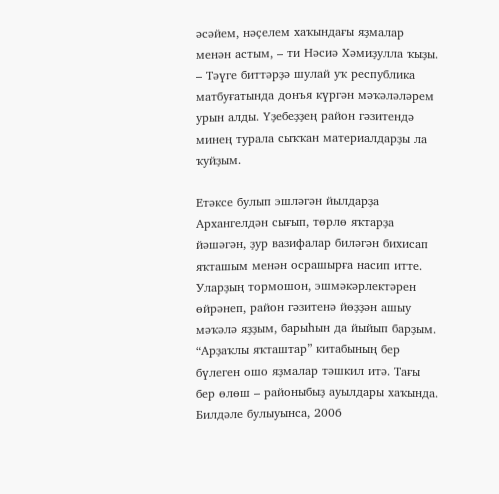әсәйем, нәҫелем хаҡындағы яҙмалар менән астым, – ти Нәсиә Хәмиҙулла ҡыҙы. – Тәүге биттәрҙә шулай уҡ республика матбуғатында донъя күргән мәҡәләләрем урын алды. Үҙебеҙҙең район гәзитендә минең турала сыҡҡан материалдарҙы ла ҡуйҙым.

Етәксе булып эшләгән йылдарҙа Архангелдән сығып, төрлө яҡтарҙа йәшәгән, ҙур вазифалар биләгән бихисап яҡташым менән осрашырға насип итте. Уларҙың тормошон, эшмәкәрлектәрен өйрәнеп, район гәзитенә йөҙҙән ашыу мәҡәлә яҙҙым, барыһын да йыйып барҙым. “Арҙаҡлы яҡташтар” китабының бер бүлеген ошо яҙмалар тәшкил итә. Тағы бер өлөш – районыбыҙ ауылдары хаҡында. Билдәле булыуынса, 2006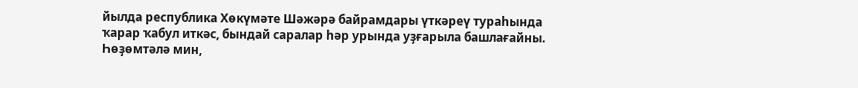йылда республика Хөкүмәте Шәжәрә байрамдары үткәреү тураһында ҡарар ҡабул иткәс, бындай саралар һәр урында уҙғарыла башлағайны. Һөҙөмтәлә мин,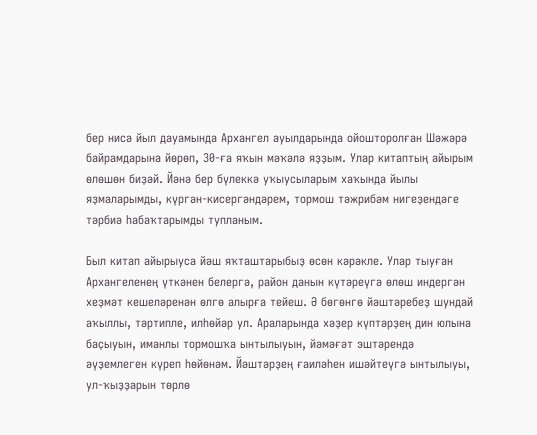бер нисә йыл дауамында Архангел ауылдарында ойошторолған Шәжәрә байрамдарына йөрөп, 30-ға яҡын мәҡәлә яҙҙым. Улар китаптың айырым өлөшөн биҙәй. Йәнә бер бүлеккә уҡыусыларым хаҡында йылы яҙмаларымды, күргән-кисергәндәрем, тормош тәжрибәм нигеҙендәге тәрбиә һабаҡтарымды тупланым.

Был китап айырыуса йәш яҡташтарыбыҙ өсөн кәрәкле. Улар тыуған Архангеленең үткәнен белергә, район данын күтәреүгә өлөш индергән хеҙмәт кешеләренән өлгө алырға тейеш. Ә бөгөнгө йәштәребеҙ шундай аҡыллы, тәртипле, илһөйәр ул. Араларында хәҙер күптәрҙең дин юлына баҫыуын, иманлы тормошҡа ынтылыуын, йәмәғәт эштәрендә әүҙемлеген күреп һөйөнәм. Йәштәрҙең ғаиләһен ишәйтеүгә ынтылыуы, ул-ҡыҙҙарын төрлө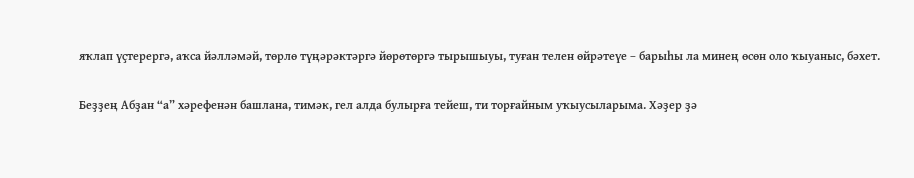яҡлап үҫтерергә, аҡса йәлләмәй, төрлө түңәрәктәргә йөрөтөргә тырышыуы, туған телен өйрәтеүе – барыһы ла минең өсөн оло ҡыуаныс, бәхет.

Беҙҙең Абҙан “а” хәрефенән башлана, тимәк, гел алда булырға тейеш, ти торғайным уҡыусыларыма. Хәҙер ҙә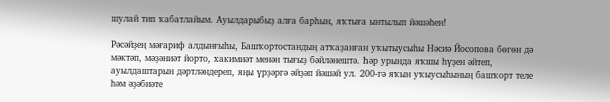шулай тип ҡабатлайым. Ауылдарыбыҙ алға барһын, яҡтыға ынтылып йәшәһен!

Рәсәйҙең мәғариф алдынғыһы, Башҡортостандың атҡаҙанған уҡытыусыһы Нәсиә Йосопова бөгөн дә мәктәп, мәҙәниәт йорто, хакимиәт менән тығыҙ бәйләнештә. Һәр урында яҡшы һүҙен әйтеп, ауылдаштарын дәртләндереп, яңы үрҙәргә әйҙәп йәшәй ул. 200-гә яҡын уҡыусыһының башҡорт теле һәм әҙәбиәте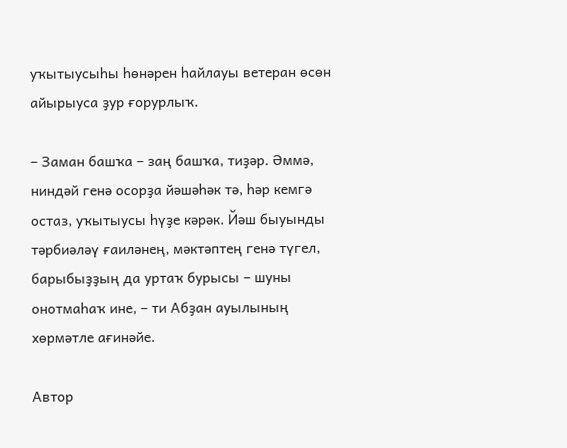уҡытыусыһы һөнәрен һайлауы ветеран өсөн айырыуса ҙур ғорурлыҡ.

– Заман башҡа – заң башҡа, тиҙәр. Әммә, ниндәй генә осорҙа йәшәһәк тә, һәр кемгә остаз, уҡытыусы һүҙе кәрәк. Йәш быуынды тәрбиәләү ғаиләнең, мәктәптең генә түгел, барыбыҙҙың да уртаҡ бурысы – шуны онотмаһаҡ ине, – ти Абҙан ауылының хөрмәтле ағинәйе.

Автор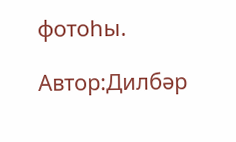фотоһы.

Автор:Дилбәр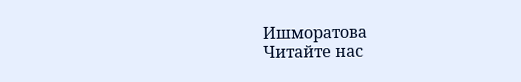Ишморатова
Читайте нас